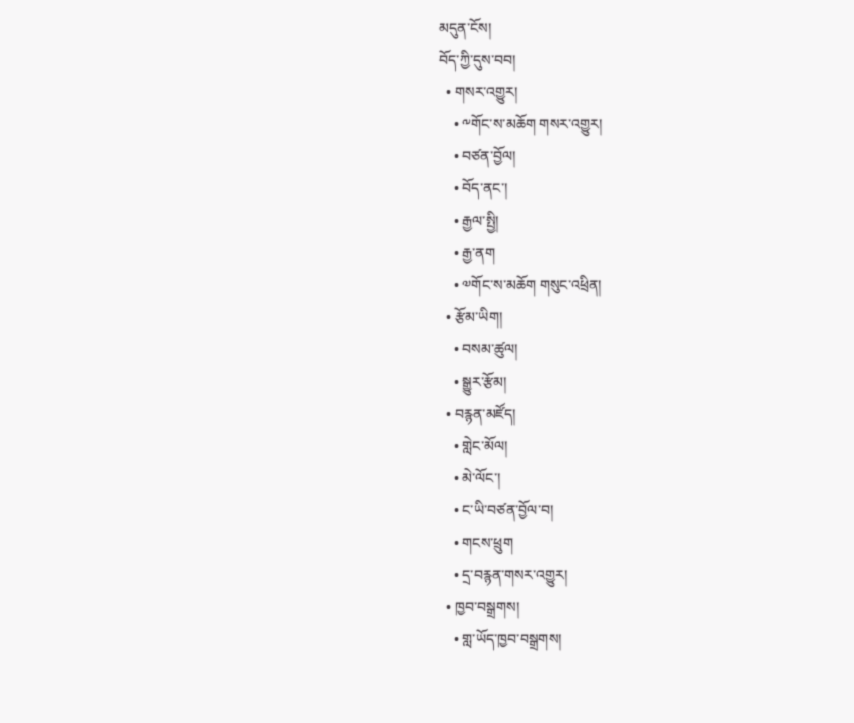མདུན་ངོས།
བོད་ཀྱི་དུས་བབ།
  • གསར་འགྱུར།
    • ༸གོང་ས་མཆོག གསར་འགྱུར།
    • བཙན་བྱོལ།
    • བོད་ནང་།
    • རྒྱལ་སྤྱི།
    • རྒྱ་ནག
    • ༧གོང་ས་མཆོག གསུང་འཕྲིན།
  • རྩོམ་ཡིག།
    • བསམ་ཚུལ།
    • སྒྱུར་རྩོམ།
  • བརྙན་མཛོད།
    • གླེང་མོལ།
    • མེ་ལོང་།
    • ང་ཡི་བཙན་བྱོལ་བ།
    • གངས་ཕྲུག
    • དྲ་བརྙན་གསར་འགྱུར།
  • ཁྱབ་བསྒྲགས།
    • གླ་ཡོད་ཁྱབ་བསྒྲགས།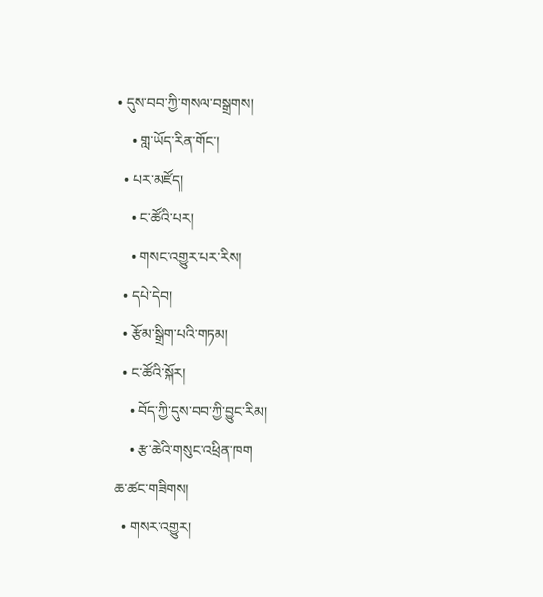• དུས་བབ་ཀྱི་གསལ་བསྒྲགས།
    • གླ་ཡོད་རིན་གོང་།
  • པར་མཛོད།
    • ང་ཚོའི་པར།
    • གསང་འགྱུར་པར་རིས།
  • དཔེ་དེབ།
  • རྩོམ་སྒྲིག་པའི་གཏམ།
  • ང་ཚོའི་སྐོར།
    • བོད་ཀྱི་དུས་བབ་ཀྱི་བྱུང་རིམ།
    • རྩ་ཆེའི་གསུང་འཕྲིན་ཁག
ཆ་ཚང་གཟིགས།
  • གསར་འགྱུར།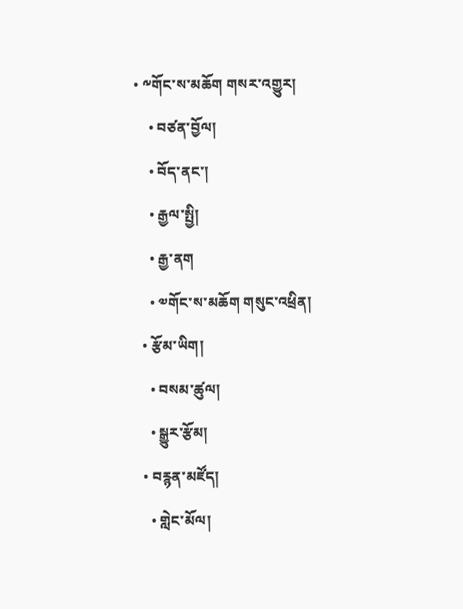• ༸གོང་ས་མཆོག གསར་འགྱུར།
    • བཙན་བྱོལ།
    • བོད་ནང་།
    • རྒྱལ་སྤྱི།
    • རྒྱ་ནག
    • ༧གོང་ས་མཆོག གསུང་འཕྲིན།
  • རྩོམ་ཡིག།
    • བསམ་ཚུལ།
    • སྒྱུར་རྩོམ།
  • བརྙན་མཛོད།
    • གླེང་མོལ།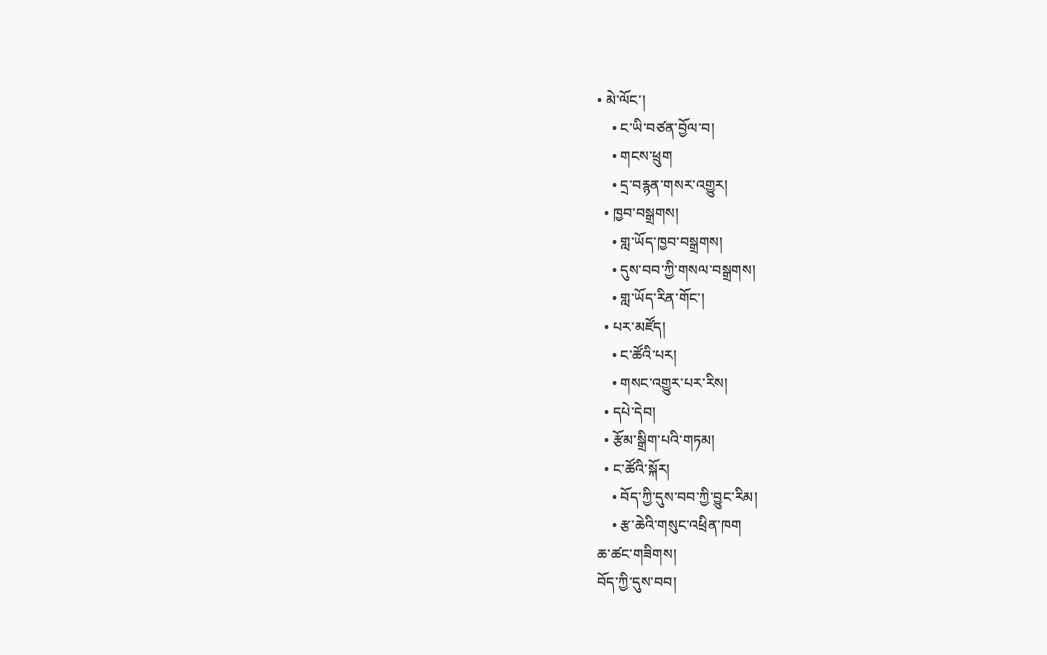• མེ་ལོང་།
    • ང་ཡི་བཙན་བྱོལ་བ།
    • གངས་ཕྲུག
    • དྲ་བརྙན་གསར་འགྱུར།
  • ཁྱབ་བསྒྲགས།
    • གླ་ཡོད་ཁྱབ་བསྒྲགས།
    • དུས་བབ་ཀྱི་གསལ་བསྒྲགས།
    • གླ་ཡོད་རིན་གོང་།
  • པར་མཛོད།
    • ང་ཚོའི་པར།
    • གསང་འགྱུར་པར་རིས།
  • དཔེ་དེབ།
  • རྩོམ་སྒྲིག་པའི་གཏམ།
  • ང་ཚོའི་སྐོར།
    • བོད་ཀྱི་དུས་བབ་ཀྱི་བྱུང་རིམ།
    • རྩ་ཆེའི་གསུང་འཕྲིན་ཁག
ཆ་ཚང་གཟིགས།
བོད་ཀྱི་དུས་བབ།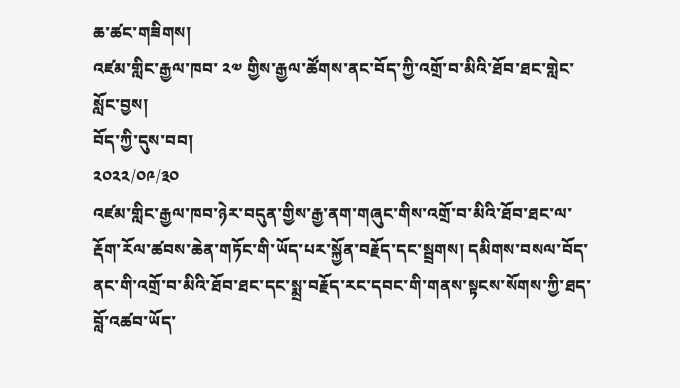ཆ་ཚང་གཟིགས།
འཛམ་གླིང་རྒྱལ་ཁབ་ ༢༧ གྱིས་རྒྱལ་ཚོགས་ནང་བོད་ཀྱི་འགྲོ་བ་མིའི་ཐོབ་ཐང་གླེང་སློང་བྱས།
བོད་ཀྱི་དུས་བབ།
༢༠༢༢/༠༩/༣༠
འཛམ་གླིང་རྒྱལ་ཁབ་ཉེར་བདུན་གྱིས་རྒྱ་ནག་གཞུང་གིས་འགྲོ་བ་མིའི་ཐོབ་ཐང་ལ་རྡོག་རོལ་ཚབས་ཆེན་གཏོང་གི་ཡོད་པར་སྐྱོན་བརྗོད་དང་སྦྲགས། དམིགས་བསལ་བོད་ནང་གི་འགྲོ་བ་མིའི་ཐོབ་ཐང་དང་སྨྲ་བརྗོད་རང་དབང་གི་གནས་སྟངས་སོགས་ཀྱི་ཐད་བློ་འཚབ་ཡོད་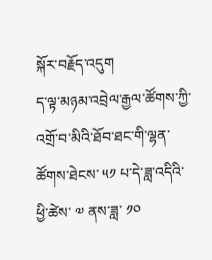སྐོར་བརྗོད་འདུག
ད་ལྟ་མཉམ་འབྲེལ་རྒྱལ་ཚོགས་ཀྱི་འགྲོ་བ་མིའི་ཐོབ་ཐང་གི་ལྷན་ཚོགས་ཐེངས་ ༥༡ པ་དེ་ཟླ་འདིའི་ཕྱི་ཚེས་ ༧ ནས་ཟླ་ ༡༠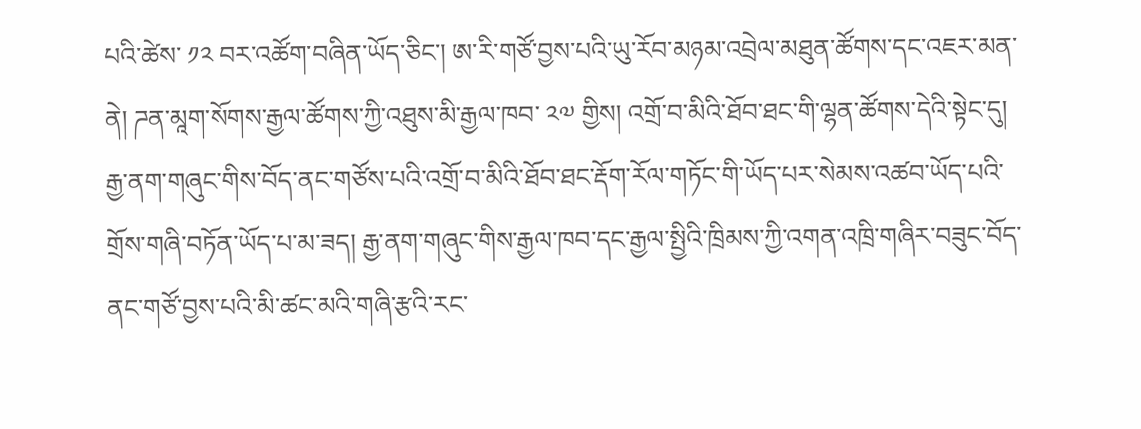པའི་ཚེས་ ༡༢ བར་འཚོག་བཞིན་ཡོད་ཅིང་། ཨ་རི་གཙོ་བྱས་པའི་ཡུ་རོབ་མཉམ་འབྲེལ་མཐུན་ཚོགས་དང་འཇར་མན་ནེ། ཌན་མཱག་སོགས་རྒྱལ་ཚོགས་ཀྱི་འཐུས་མི་རྒྱལ་ཁབ་ ༢༧ གྱིས། འགྲོ་བ་མིའི་ཐོབ་ཐང་གི་ལྷན་ཚོགས་དེའི་སྟེང་དུ། རྒྱ་ནག་གཞུང་གིས་བོད་ནང་གཙོས་པའི་འགྲོ་བ་མིའི་ཐོབ་ཐང་རྡོག་རོལ་གཏོང་གི་ཡོད་པར་སེམས་འཚབ་ཡོད་པའི་གྲོས་གཞི་བཏོན་ཡོད་པ་མ་ཟད། རྒྱ་ནག་གཞུང་གིས་རྒྱལ་ཁབ་དང་རྒྱལ་སྤྱིའི་ཁྲིམས་ཀྱི་འགན་འཁྲི་གཞིར་བཟུང་བོད་ནང་གཙོ་བྱས་པའི་མི་ཚང་མའི་གཞི་རྩའི་རང་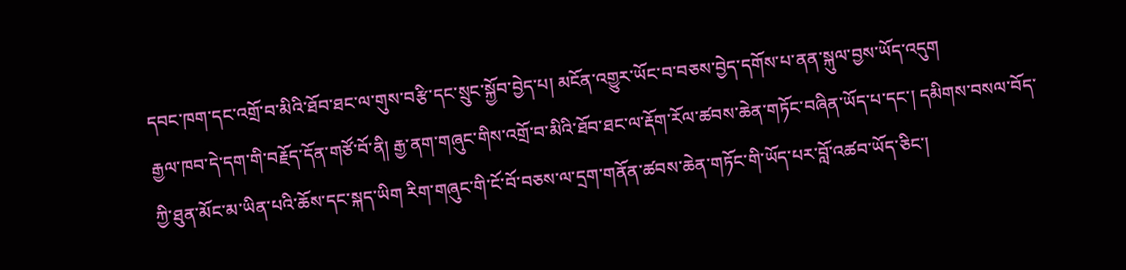དབང་ཁག་དང་འགྲོ་བ་མིའི་ཐོབ་ཐང་ལ་གུས་བརྩི་དང་སྲུང་སྐྱོབ་བྱེད་པ། མངོན་འགྱུར་ཡོང་བ་བཅས་བྱེད་དགོས་པ་ནན་སྐུལ་བྱས་ཡོད་འདུག
རྒྱལ་ཁབ་དེ་དག་གི་བརྗོད་དོན་གཙོ་བོ་ནི། རྒྱ་ནག་གཞུང་གིས་འགྲོ་བ་མིའི་ཐོབ་ཐང་ལ་རྡོག་རོལ་ཚབས་ཆེན་གཏོང་བཞིན་ཡོད་པ་དང་། དམིགས་བསལ་བོད་ཀྱི་ཐུན་མོང་མ་ཡིན་པའི་ཆོས་དང་སྐད་ཡིག རིག་གཞུང་གི་ངོ་བོ་བཅས་ལ་དྲག་གནོན་ཚབས་ཆེན་གཏོང་གི་ཡོད་པར་བློ་འཚབ་ཡོད་ཅིང་།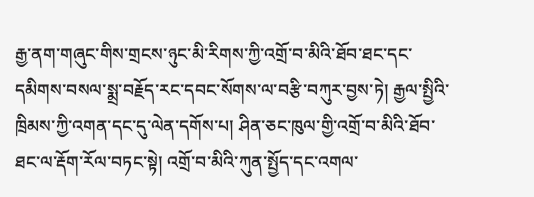རྒྱ་ནག་གཞུང་གིས་གྲངས་ཉུང་མི་རིགས་ཀྱི་འགྲོ་བ་མིའི་ཐོབ་ཐང་དང་དམིགས་བསལ་སྨྲ་བརྗོད་རང་དབང་སོགས་ལ་བརྩི་བཀུར་བྱས་ཏེ། རྒྱལ་སྤྱིའི་ཁྲིམས་ཀྱི་འགན་དང་དུ་ལེན་དགོས་པ། ཤིན་ཅང་ཁུལ་གྱི་འགྲོ་བ་མིའི་ཐོབ་ཐང་ལ་རྡོག་རོལ་བཏང་སྟེ། འགྲོ་བ་མིའི་ཀུན་སྤྱོད་དང་འགལ་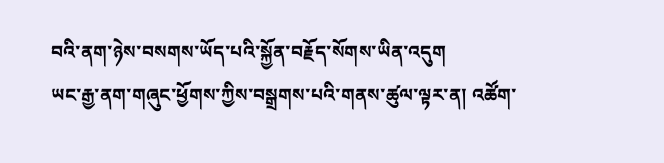བའི་ནག་ཉེས་བསགས་ཡོད་པའི་སྐྱོན་བརྗོད་སོགས་ཡིན་འདུག
ཡང་རྒྱ་ནག་གཞུང་ཕྱོགས་ཀྱིས་བསྒྲགས་པའི་གནས་ཚུལ་ལྟར་ན། འཚོག་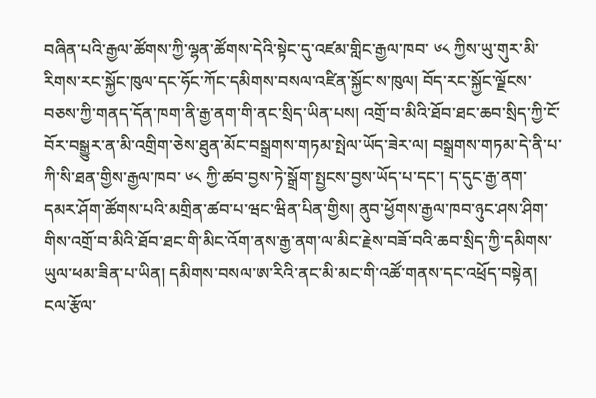བཞིན་པའི་རྒྱལ་ཚོགས་ཀྱི་ལྷན་ཚོགས་དེའི་སྟེང་དུ་འཛམ་གླིང་རྒྱལ་ཁབ་ ༦༨ ཀྱིས་ཡུ་གུར་མི་རིགས་རང་སྐྱོང་ཁུལ་དང་ཧོང་ཀོང་དམིགས་བསལ་འཛིན་སྐྱོང་ས་ཁུལ། བོད་རང་སྐྱོང་ལྗོངས་བཅས་ཀྱི་གནད་དོན་ཁག་ནི་རྒྱ་ནག་གི་ནང་སྲིད་ཡིན་པས། འགྲོ་བ་མིའི་ཐོབ་ཐང་ཆབ་སྲིད་ཀྱི་ངོ་བོར་བསྒྱུར་ན་མི་འགྲིག་ཅེས་ཐུན་མོང་བསྒྲགས་གཏམ་སྤེལ་ཡོད་ཟེར་ལ། བསྒྲགས་གཏམ་དེ་ནི་པ་ཀི་སི་ཐན་གྱིས་རྒྱལ་ཁབ་ ༦༨ ཀྱི་ཚབ་བྱས་ཏེ་སྒྲོག་སྤྱངས་བྱས་ཡོད་པ་དང་། ད་དུང་རྒྱ་ནག་དམར་ཤོག་ཚོགས་པའི་མགྲིན་ཚབ་པ་ཝང་ཝིན་པིན་གྱིས། ནུབ་ཕྱོགས་རྒྱལ་ཁབ་ཉུང་ཤས་ཤིག་གིས་འགྲོ་བ་མིའི་ཐོབ་ཐང་གི་མིང་འོག་ནས་རྒྱ་ནག་ལ་མིང་རྗེས་བཟོ་བའི་ཆབ་སྲིད་ཀྱི་དམིགས་ཡུལ་ཕམ་ཟིན་པ་ཡིན། དམིགས་བསལ་ཨ་རིའི་ནང་མི་མང་གི་འཚོ་གནས་དང་འཕྲོད་བསྟེན། ངལ་རྩོལ་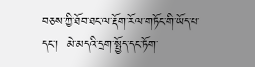བཅས་ཀྱི་ཐོབ་ཐང་ལ་རྡོག་རོལ་གཏོང་གི་ཡོད་པ་དང་།  མེ་མདའི་དྲག་སྤྱོད་དང་ཏོག་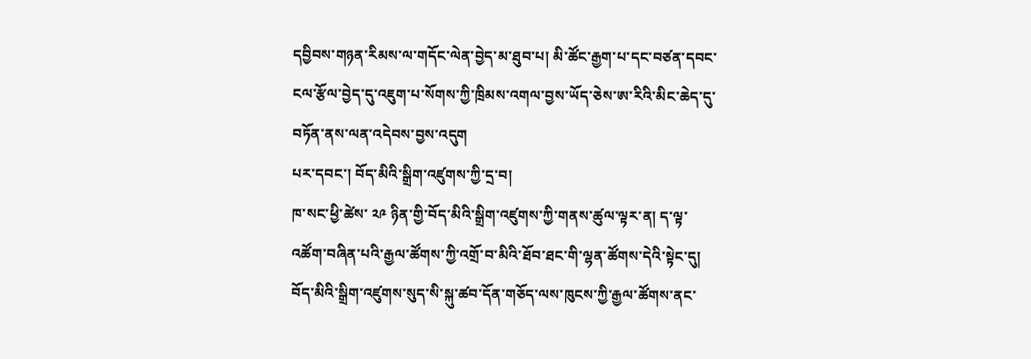དབྱིབས་གཉན་རིམས་ལ་གདོང་ལེན་བྱེད་མ་ཐུབ་པ། མི་ཚོང་རྒྱག་པ་དང་བཙན་དབང་ངལ་རྩོལ་བྱེད་དུ་འཇུག་པ་སོགས་ཀྱི་ཁྲིམས་འགལ་བྱས་ཡོད་ཅེས་ཨ་རིའི་མིང་ཆེད་དུ་བཏོན་ནས་ལན་འདེབས་བྱས་འདུག
པར་དབང་། བོད་མིའི་སྒྲིག་འཛུགས་ཀྱི་དྲ་བ།
ཁ་སང་ཕྱི་ཚེས་ ༢༩ ཉིན་གྱི་བོད་མིའི་སྒྲིག་འཛུགས་ཀྱི་གནས་ཚུལ་ལྟར་ན། ད་ལྟ་འཚོག་བཞིན་པའི་རྒྱལ་ཚོགས་ཀྱི་འགྲོ་བ་མིའི་ཐོབ་ཐང་གི་ལྷན་ཚོགས་དེའི་སྟེང་དུ། བོད་མིའི་སྒྲིག་འཛུགས་སུད་སི་སྐུ་ཚབ་དོན་གཅོད་ལས་ཁུངས་ཀྱི་རྒྱལ་ཚོགས་ནང་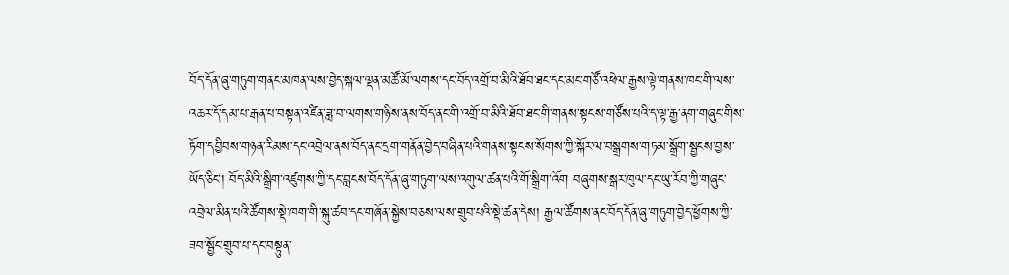བོད་དོན་ཞུ་གཏུག་གནང་མཁན་ལས་བྱེད་སྐལ་ལྡན་མཚོ་མོ་ལགས་དང་བོད་འགྲོ་བ་མིའི་ཐོབ་ཐང་དང་མང་གཙོ་འཕེལ་རྒྱས་ལྟེ་གནས་ཁང་གི་ལས་འཆར་དོ་དམ་པ་རྒན་པ་བསྟན་འཛིན་ཟླ་བ་ལགས་གཉིས་ནས་བོད་ནང་གི་འགྲོ་བ་མིའི་ཐོབ་ཐང་གི་གནས་སྟངས་གཙོས་པའི་ད་ལྟ་རྒྱ་ནག་གཞུང་གིས་ཏོག་དབྱིབས་གཉན་རིམས་དང་འབྲེལ་ནས་བོད་ནང་དྲག་གནོན་བྱེད་བཞིན་པའི་གནས་སྟངས་སོགས་ཀྱི་སྐོར་ལ་བསྒྲགས་གཏམ་སྒྲོག་སྦྱངས་བྱས་ཡོད་ཅིང་། བོད་མིའི་སྒྲིག་འཛུགས་ཀྱི་དང་བླངས་བོད་དོན་ཞུ་གཏུག་ལས་འགུལ་ཚན་པའི་གོ་སྒྲིག་འོག བཞུགས་སྒར་ཁུལ་དང་ཡུ་རོབ་ཀྱི་གཞུང་འབྲེལ་མིན་པའི་ཚོགས་སྡེ་ཁག་གི་སྐུ་ཚབ་དང་གཞོན་སྐྱེས་བཅས་ལས་གྲུབ་པའི་སྡེ་ཚན་དེས། རྒྱལ་ཚོགས་ནང་བོད་དོན་ཞུ་གཏུག་བྱེད་ཕྱོགས་ཀྱི་ཟབ་སྦྱོང་གྲུབ་པ་དང་བསྟུན་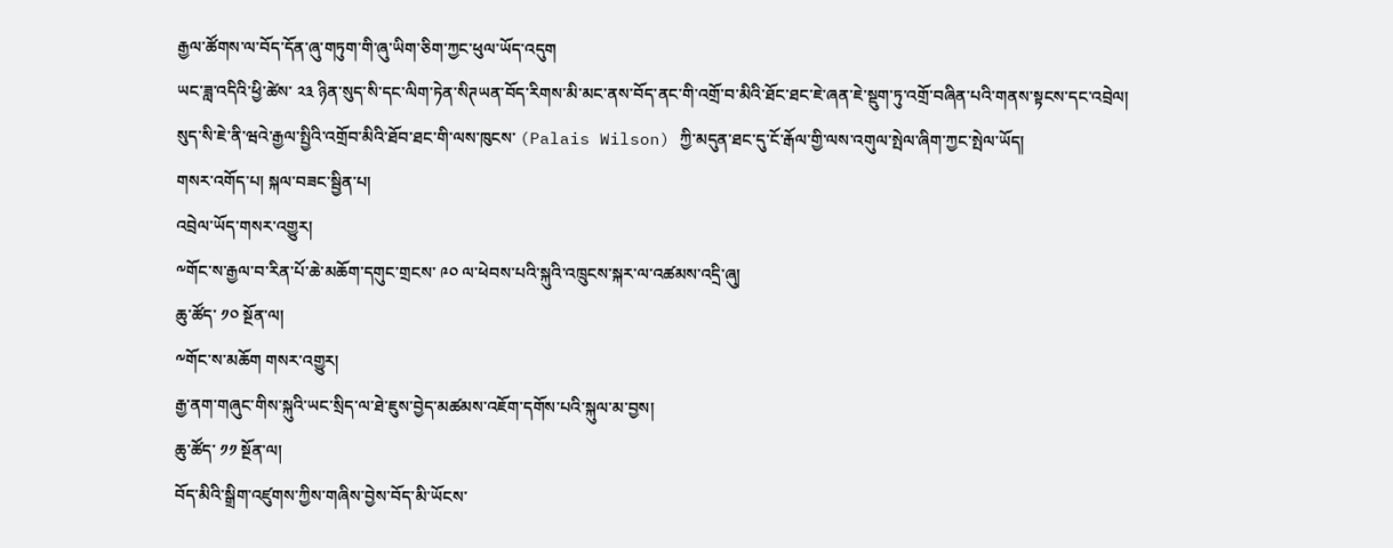རྒྱལ་ཚོགས་ལ་བོད་དོན་ཞུ་གཏུག་གི་ཞུ་ཡིག་ཅིག་ཀྱང་ཕུལ་ཡོད་འདུག
ཡང་ཟླ་འདིའི་ཕྱི་ཚེས་ ༢༣ ཉིན་སུད་སི་དང་ལིག་ཏེན་སིཊཡན་བོད་རིགས་མི་མང་ནས་བོད་ནང་གི་འགྲོ་བ་མིའི་ཐོང་ཐང་ཇེ་ཞན་ཇེ་སྡུག་ཏུ་འགྲོ་བཞིན་པའི་གནས་སྟངས་དང་འབྲེལ། སུད་སི་ཇེ་ནི་ཝའེ་རྒྱལ་སྤྱིའི་འགྲོབ་མིའི་ཐོབ་ཐང་གི་ལས་ཁུངས་ (Palais Wilson) ཀྱི་མདུན་ཐང་དུ་ངོ་རྒོལ་གྱི་ལས་འགུལ་སྤེལ་ཞིག་ཀྱང་སྤེལ་ཡོད།
གསར་འགོད་པ། སྐལ་བཟང་སྦྱིན་པ།
འབྲེལ་ཡོད་གསར་འགྱུར།
༸གོང་ས་རྒྱལ་བ་རིན་པོ་ཆེ་མཆོག་དགུང་གྲངས་ ༩༠ ལ་ཕེབས་པའི་སྐུའི་འཁྲུངས་སྐར་ལ་འཚམས་འདྲི་ཞུ།
ཆུ་ཚོད་ ༡༠ སྔོན་ལ།
༸གོང་ས་མཆོག གསར་འགྱུར།
རྒྱ་ནག་གཞུང་གིས་སྐུའི་ཡང་སྲིད་ལ་ཐེ་ཇུས་བྱེད་མཚམས་འཇོག་དགོས་པའི་སྐུལ་མ་བྱས།
ཆུ་ཚོད་ ༡༡ སྔོན་ལ།
བོད་མིའི་སྒྲིག་འཛུགས་ཀྱིས་གཞིས་བྱེས་བོད་མི་ཡོངས་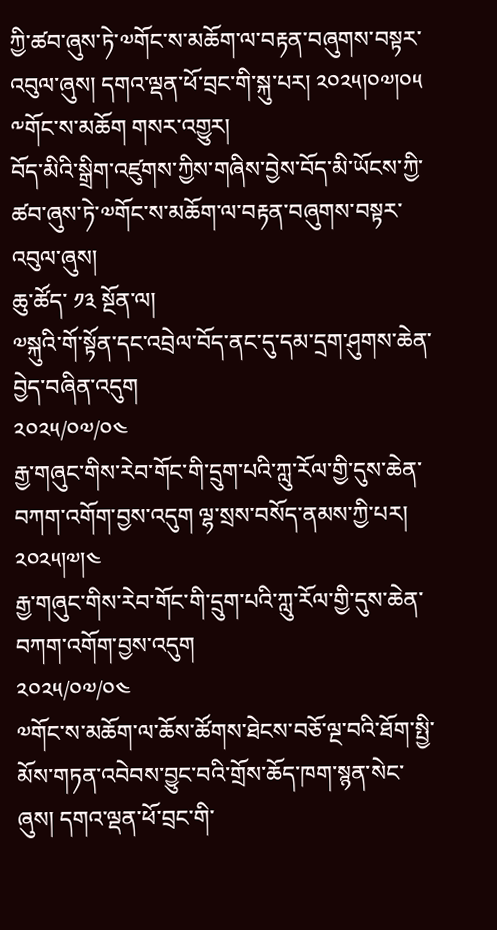ཀྱི་ཚབ་ཞུས་ཏེ་༧གོང་ས་མཆོག་ལ་བརྟན་བཞུགས་བསྟར་འབུལ་ཞུས། དགའ་ལྡན་ཕོ་བྲང་གི་སྐུ་པར། ༢༠༢༥།༠༧།༠༥
༸གོང་ས་མཆོག གསར་འགྱུར།
བོད་མིའི་སྒྲིག་འཛུགས་ཀྱིས་གཞིས་བྱེས་བོད་མི་ཡོངས་ཀྱི་ཚབ་ཞུས་ཏེ་༧གོང་ས་མཆོག་ལ་བརྟན་བཞུགས་བསྟར་འབུལ་ཞུས།
ཆུ་ཚོད་ ༡༣ སྔོན་ལ།
༧སྐུའི་གོ་སྟོན་དང་འབྲེལ་བོད་ནང་དུ་དམ་དྲག་ཤུགས་ཆེན་བྱེད་བཞིན་འདུག
༢༠༢༥/༠༧/༠༤
རྒྱ་གཞུང་གིས་རེབ་གོང་གི་དྲུག་པའི་ཀླུ་རོལ་གྱི་དུས་ཆེན་བཀག་འགོག་བྱས་འདུག ལྷ་སྲས་བསོད་ནམས་ཀྱི་པར། ༢༠༢༥།༧།༤
རྒྱ་གཞུང་གིས་རེབ་གོང་གི་དྲུག་པའི་ཀླུ་རོལ་གྱི་དུས་ཆེན་བཀག་འགོག་བྱས་འདུག
༢༠༢༥/༠༧/༠༤
༧གོང་ས་མཆོག་ལ་ཆོས་ཚོགས་ཐེངས་བཅོ་ལྔ་བའི་ཐོག་སྤྱི་མོས་གཏན་འབེབས་བྱུང་བའི་གྲོས་ཆོད་ཁག་སྙན་སེང་ཞུས། དགའ་ལྡན་ཕོ་བྲང་གི་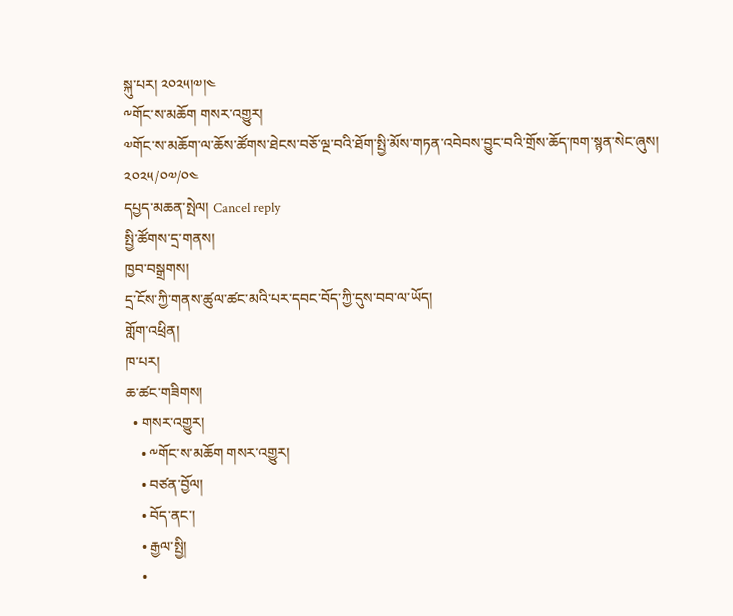སྐུ་པར། ༢༠༢༥།༧།༤
༸གོང་ས་མཆོག གསར་འགྱུར།
༧གོང་ས་མཆོག་ལ་ཆོས་ཚོགས་ཐེངས་བཅོ་ལྔ་བའི་ཐོག་སྤྱི་མོས་གཏན་འབེབས་བྱུང་བའི་གྲོས་ཆོད་ཁག་སྙན་སེང་ཞུས།
༢༠༢༥/༠༧/༠༤
དཔྱད་མཆན་སྤེལ། Cancel reply
སྤྱི་ཚོགས་དྲ་གནས།
ཁྱབ་བསྒྲགས།
དྲ་ངོས་ཀྱི་གནས་ཚུལ་ཚང་མའི་པར་དབང་བོད་ཀྱི་དུས་བབ་ལ་ཡོད།
གློག་འཕྲིན།
ཁ་པར།
ཆ་ཚང་གཟིགས།
  • གསར་འགྱུར།
    • ༸གོང་ས་མཆོག གསར་འགྱུར།
    • བཙན་བྱོལ།
    • བོད་ནང་།
    • རྒྱལ་སྤྱི།
    •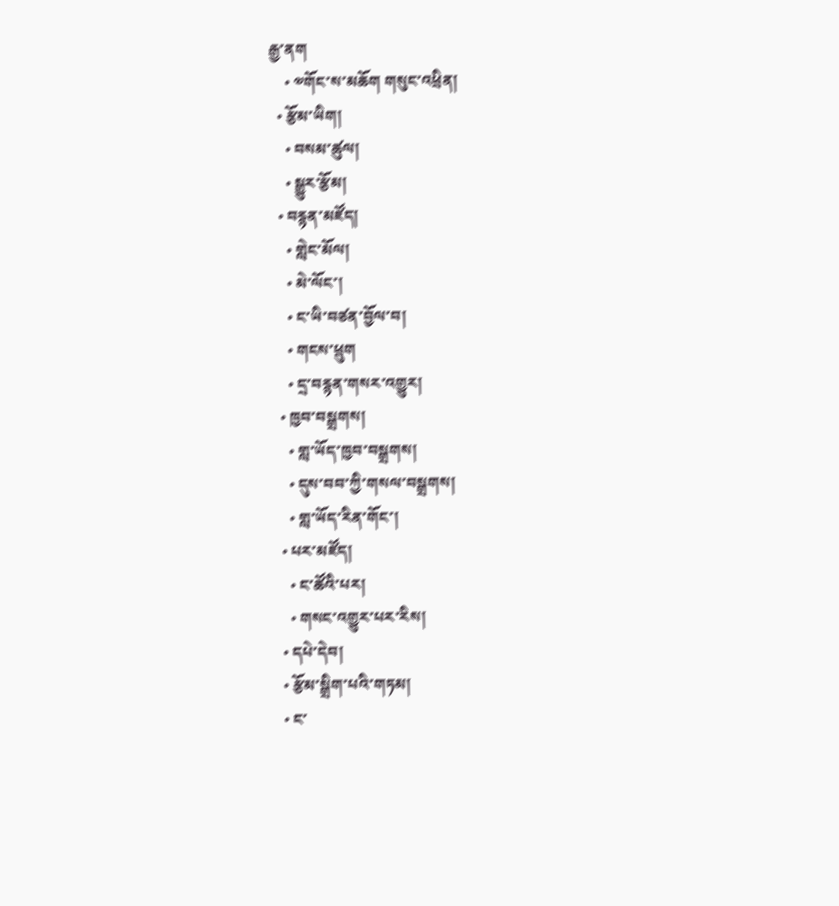རྒྱ་ནག
    • ༧གོང་ས་མཆོག གསུང་འཕྲིན།
  • རྩོམ་ཡིག།
    • བསམ་ཚུལ།
    • སྒྱུར་རྩོམ།
  • བརྙན་མཛོད།
    • གླེང་མོལ།
    • མེ་ལོང་།
    • ང་ཡི་བཙན་བྱོལ་བ།
    • གངས་ཕྲུག
    • དྲ་བརྙན་གསར་འགྱུར།
  • ཁྱབ་བསྒྲགས།
    • གླ་ཡོད་ཁྱབ་བསྒྲགས།
    • དུས་བབ་ཀྱི་གསལ་བསྒྲགས།
    • གླ་ཡོད་རིན་གོང་།
  • པར་མཛོད།
    • ང་ཚོའི་པར།
    • གསང་འགྱུར་པར་རིས།
  • དཔེ་དེབ།
  • རྩོམ་སྒྲིག་པའི་གཏམ།
  • ང་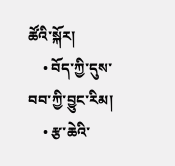ཚོའི་སྐོར།
    • བོད་ཀྱི་དུས་བབ་ཀྱི་བྱུང་རིམ།
    • རྩ་ཆེའི་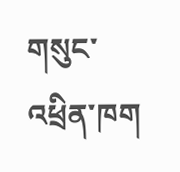གསུང་འཕྲིན་ཁག